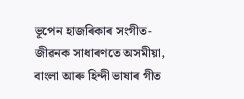ভূপেন হাজৰিকাৰ সংগীত-জীৱনক সাধাৰণতে অসমীয়া, বাংলা আৰু হিন্দী ভাষাৰ গীত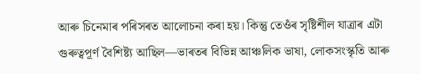আৰু চিনেমাৰ পৰিসৰত আলোচনা কৰা হয়। কিন্তু তেওঁৰ সৃষ্টিশীল যাত্ৰাৰ এটা গুৰুত্বপূৰ্ণ বৈশিষ্ট্য আছিল—ভাৰতৰ বিভিন্ন আঞ্চলিক ভাষা, লোকসংস্কৃতি আৰু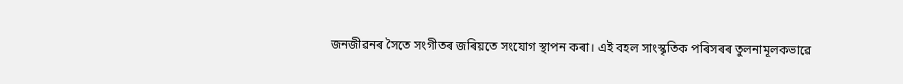জনজীৱনৰ সৈতে সংগীতৰ জৰিয়তে সংযোগ স্থাপন কৰা। এই বহল সাংস্কৃতিক পৰিসৰৰ তুলনামূলকভাৱে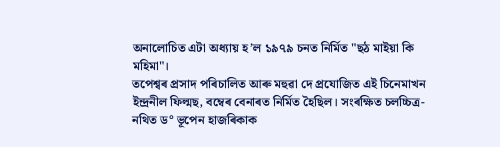অনালোচিত এটা অধ্যায় হ’ল ১৯৭৯ চনত নিৰ্মিত "ছঠ মাইয়া কি মহিমা"।
তপেশ্বৰ প্ৰসাদ পৰিচালিত আৰু মহুৱা দে প্ৰযোজিত এই চিনেমাখন ইন্দ্ৰনীল ফিল্মছ, বম্বেৰ বেনাৰত নিৰ্মিত হৈছিল। সংৰক্ষিত চলচ্চিত্ৰ-নথিত ড° ভূপেন হাজৰিকাক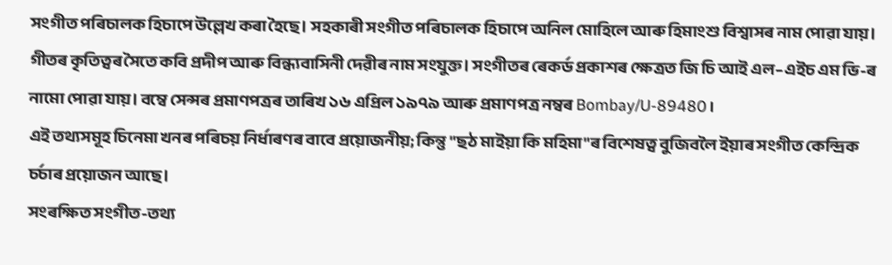সংগীত পৰিচালক হিচাপে উল্লেখ কৰা হৈছে। সহকাৰী সংগীত পৰিচালক হিচাপে অনিল মোহিলে আৰু হিমাংশু বিশ্বাসৰ নাম পোৱা যায়। গীতৰ কৃতিত্বৰ সৈতে কবি প্ৰদীপ আৰু বিন্ধ্যবাসিনী দেৱীৰ নাম সংযুক্ত। সংগীতৰ ৰেকৰ্ড প্ৰকাশৰ ক্ষেত্ৰত জি চি আই এল–এইচ এম ভি-ৰ নামো পোৱা যায়। বম্বে সেন্সৰ প্ৰমাণপত্ৰৰ তাৰিখ ১৬ এপ্ৰিল ১৯৭৯ আৰু প্ৰমাণপত্ৰ নম্বৰ Bombay/U-89480।
এই তথ্যসমূহ চিনেমা খনৰ পৰিচয় নিৰ্ধাৰণৰ বাবে প্ৰয়োজনীয়; কিন্তু "ছঠ মাইয়া কি মহিমা"ৰ বিশেষত্ব বুজিবলৈ ইয়াৰ সংগীত কেন্দ্ৰিক চৰ্চাৰ প্ৰয়োজন আছে।
সংৰক্ষিত সংগীত-তথ্য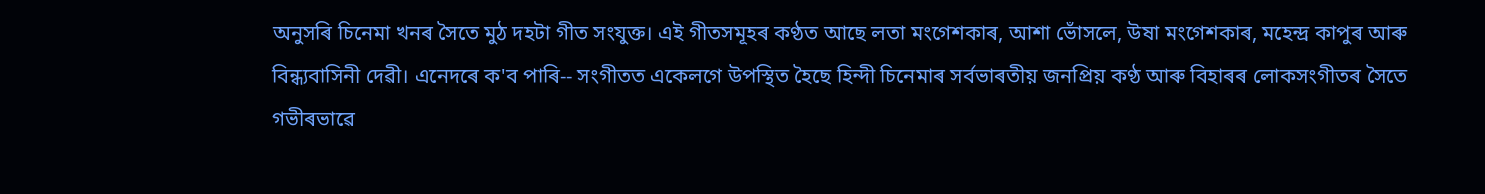অনুসৰি চিনেমা খনৰ সৈতে মুঠ দহটা গীত সংযুক্ত। এই গীতসমূহৰ কণ্ঠত আছে লতা মংগেশকাৰ, আশা ভোঁসলে, উষা মংগেশকাৰ, মহেন্দ্ৰ কাপুৰ আৰু বিন্ধ্যবাসিনী দেৱী। এনেদৰে ক'ব পাৰি-- সংগীতত একেলগে উপস্থিত হৈছে হিন্দী চিনেমাৰ সৰ্বভাৰতীয় জনপ্ৰিয় কণ্ঠ আৰু বিহাৰৰ লোকসংগীতৰ সৈতে গভীৰভাৱে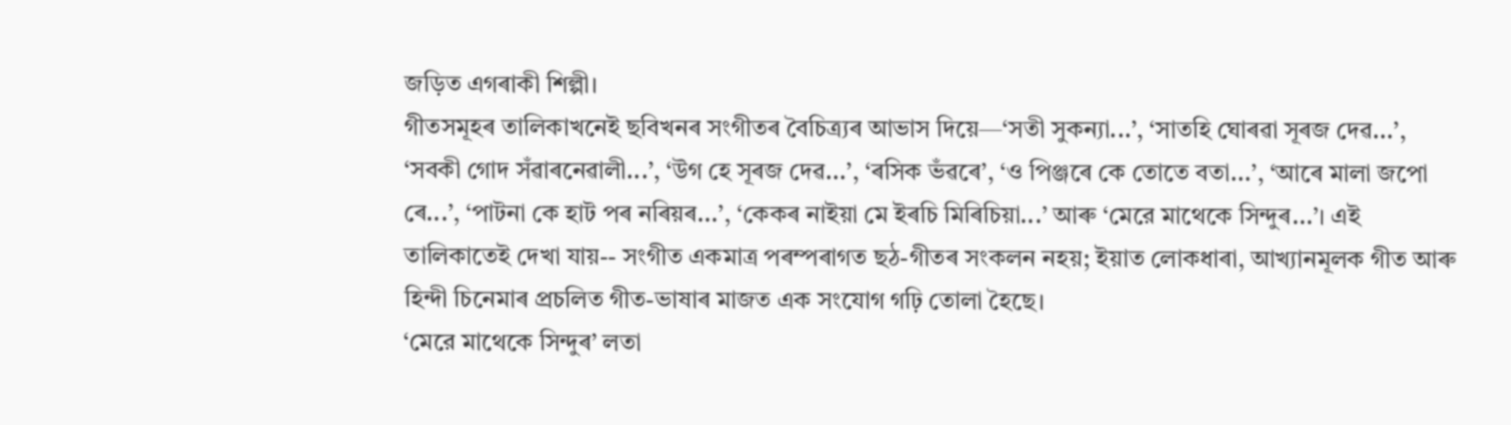জড়িত এগৰাকী শিল্পী।
গীতসমূহৰ তালিকাখনেই ছবিখনৰ সংগীতৰ বৈচিত্ৰ্যৰ আভাস দিয়ে—‘সতী সুকন্যা...’, ‘সাতহি ঘোৰৱা সূৰজ দেৱ...’, ‘সবকী গোদ সঁৱাৰনেৱালী...’, ‘উগ হে সূৰজ দেৱ...’, ‘ৰসিক ভঁৱৰে’, ‘ও পিঞ্জৰে কে তোতে বতা...’, ‘আৰে মালা জপো ৰে...’, ‘পাটনা কে হাট পৰ নৰিয়ৰ...’, ‘কেকৰ নাইয়া মে ইৰচি মিৰিচিয়া...’ আৰু ‘মেরে মাথেকে সিন্দুৰ...’। এই তালিকাতেই দেখা যায়-- সংগীত একমাত্ৰ পৰম্পৰাগত ছঠ-গীতৰ সংকলন নহয়; ইয়াত লোকধাৰা, আখ্যানমূলক গীত আৰু হিন্দী চিনেমাৰ প্ৰচলিত গীত-ভাষাৰ মাজত এক সংযোগ গঢ়ি তোলা হৈছে।
‘মেরে মাথেকে সিন্দুৰ’ লতা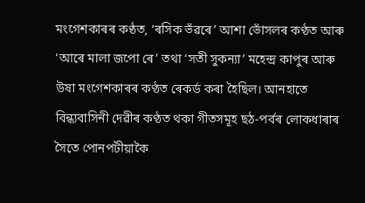মংগেশকাৰৰ কণ্ঠত, ‘ৰসিক ভঁৱৰে’ আশা ভোঁসলৰ কণ্ঠত আৰু ‘আৰে মালা জপো ৰে’ তথা ‘সতী সুকন্যা’ মহেন্দ্ৰ কাপুৰ আৰু উষা মংগেশকাৰৰ কণ্ঠত ৰেকৰ্ড কৰা হৈছিল। আনহাতে বিন্ধ্যবাসিনী দেৱীৰ কণ্ঠত থকা গীতসমূহ ছঠ-পৰ্বৰ লোকধাৰাৰ সৈতে পোনপটীয়াকৈ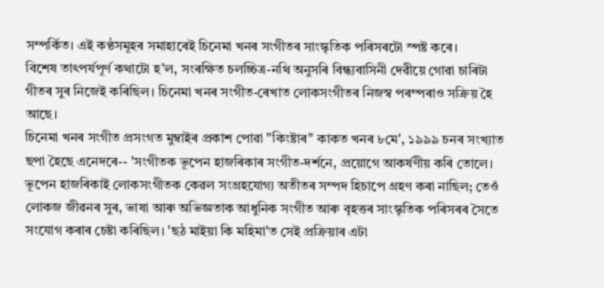সম্পৰ্কিত। এই কণ্ঠসমূহৰ সমাহাৰেই চিনেমা খনৰ সংগীতৰ সাংস্কৃতিক পৰিসৰটো স্পষ্ট কৰে।
বিশেষ তাৎপৰ্যপূৰ্ণ কথাটো হ’ল, সংৰক্ষিত চলচ্চিত্ৰ-নথি অনুসৰি বিন্ধ্যবাসিনী দেৱীয়ে গোৱা চাৰিটা গীতৰ সুৰ নিজেই কৰিছিল। চিনেমা খনৰ সংগীত-ৰেখাত লোকসংগীতৰ নিজস্ব পৰম্পৰাও সক্ৰিয় হৈ আছে।
চিনেমা খনৰ সংগীত প্ৰসংগত মুম্বাইৰ প্ৰকাশ পোৱা "কিংষ্টাৰ" কাকত খনৰ ৮মে', ১৯৯৯ চনৰ সংখ্যাত ছপা হৈছে এনেদৰে-- 'সংগীতক ভূপেন হাজৰিকাৰ সংগীত-দৰ্শনে, প্ৰয়োগে আকৰ্ষণীয় কৰি তোলে। ভূপেন হাজৰিকাই লোকসংগীতক কেৱল সংগ্ৰহযোগ্য অতীতৰ সম্পদ হিচাপে গ্ৰহণ কৰা নাছিল; তেওঁ লোকজ জীৱনৰ সুৰ, ভাষা আৰু অভিজ্ঞতাক আধুনিক সংগীত আৰু বৃহত্তৰ সাংস্কৃতিক পৰিসৰৰ সৈতে সংযোগ কৰাৰ চেষ্টা কৰিছিল। 'ছঠ মাইয়া কি মহিমা'ত সেই প্ৰক্ৰিয়াৰ এটা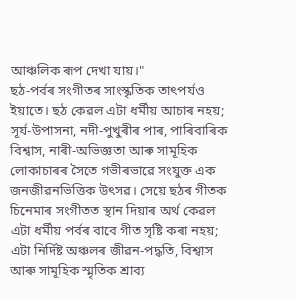আঞ্চলিক ৰূপ দেখা যায়।"
ছঠ-পৰ্বৰ সংগীতৰ সাংস্কৃতিক তাৎপৰ্যও ইয়াতে। ছঠ কেৱল এটা ধৰ্মীয় আচাৰ নহয়; সূৰ্য-উপাসনা, নদী-পুখুৰীৰ পাৰ, পাৰিবাৰিক বিশ্বাস, নাৰী-অভিজ্ঞতা আৰু সামূহিক লোকাচাৰৰ সৈতে গভীৰভাৱে সংযুক্ত এক জনজীৱনভিত্তিক উৎসৱ। সেয়ে ছঠৰ গীতক চিনেমাৰ সংগীতত স্থান দিয়াৰ অৰ্থ কেৱল এটা ধৰ্মীয় পৰ্বৰ বাবে গীত সৃষ্টি কৰা নহয়; এটা নিৰ্দিষ্ট অঞ্চলৰ জীৱন-পদ্ধতি, বিশ্বাস আৰু সামূহিক স্মৃতিক শ্ৰাব্য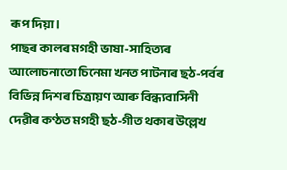ৰূপ দিয়া।
পাছৰ কালৰ মগহী ভাষা-সাহিত্যৰ আলোচনাতো চিনেমা খনত পাটনাৰ ছঠ-পৰ্বৰ বিভিন্ন দিশৰ চিত্ৰায়ণ আৰু বিন্ধ্যবাসিনী দেৱীৰ কণ্ঠত মগহী ছঠ-গীত থকাৰ উল্লেখ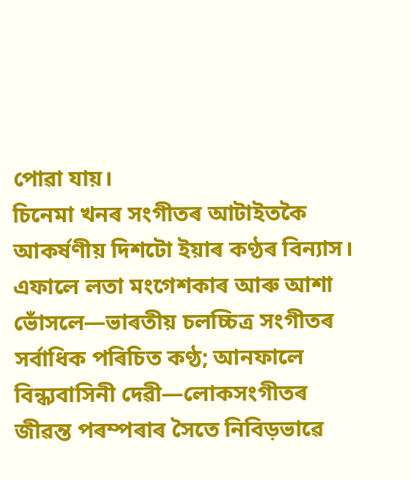পোৱা যায়।
চিনেমা খনৰ সংগীতৰ আটাইতকৈ আকৰ্ষণীয় দিশটো ইয়াৰ কণ্ঠৰ বিন্যাস। এফালে লতা মংগেশকাৰ আৰু আশা ভোঁসলে—ভাৰতীয় চলচ্চিত্ৰ সংগীতৰ সৰ্বাধিক পৰিচিত কণ্ঠ; আনফালে বিন্ধ্যবাসিনী দেৱী—লোকসংগীতৰ জীৱন্ত পৰম্পৰাৰ সৈতে নিবিড়ভাৱে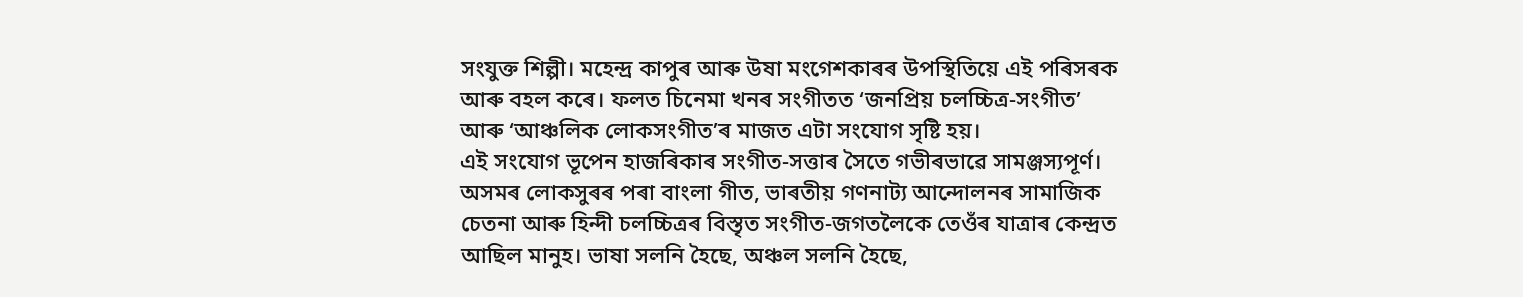সংযুক্ত শিল্পী। মহেন্দ্ৰ কাপুৰ আৰু উষা মংগেশকাৰৰ উপস্থিতিয়ে এই পৰিসৰক আৰু বহল কৰে। ফলত চিনেমা খনৰ সংগীতত ‘জনপ্ৰিয় চলচ্চিত্ৰ-সংগীত’ আৰু ‘আঞ্চলিক লোকসংগীত’ৰ মাজত এটা সংযোগ সৃষ্টি হয়।
এই সংযোগ ভূপেন হাজৰিকাৰ সংগীত-সত্তাৰ সৈতে গভীৰভাৱে সামঞ্জস্যপূৰ্ণ। অসমৰ লোকসুৰৰ পৰা বাংলা গীত, ভাৰতীয় গণনাট্য আন্দোলনৰ সামাজিক চেতনা আৰু হিন্দী চলচ্চিত্ৰৰ বিস্তৃত সংগীত-জগতলৈকে তেওঁৰ যাত্ৰাৰ কেন্দ্ৰত আছিল মানুহ। ভাষা সলনি হৈছে, অঞ্চল সলনি হৈছে,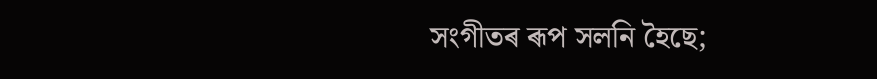সংগীতৰ ৰূপ সলনি হৈছে;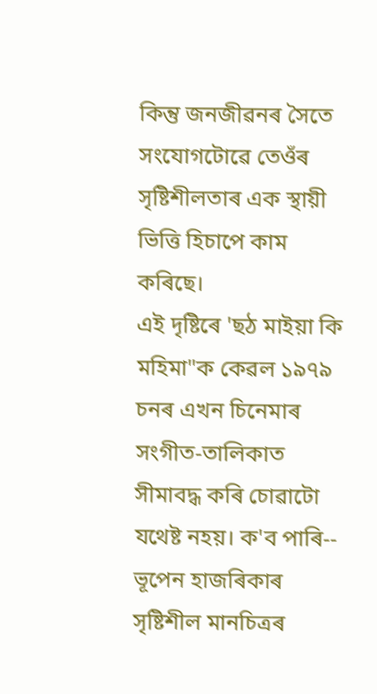কিন্তু জনজীৱনৰ সৈতে সংযোগটোৱে তেওঁৰ সৃষ্টিশীলতাৰ এক স্থায়ী ভিত্তি হিচাপে কাম কৰিছে।
এই দৃষ্টিৰে 'ছঠ মাইয়া কি মহিমা"ক কেৱল ১৯৭৯ চনৰ এখন চিনেমাৰ সংগীত-তালিকাত সীমাবদ্ধ কৰি চোৱাটো যথেষ্ট নহয়। ক'ব পাৰি-- ভূপেন হাজৰিকাৰ সৃষ্টিশীল মানচিত্ৰৰ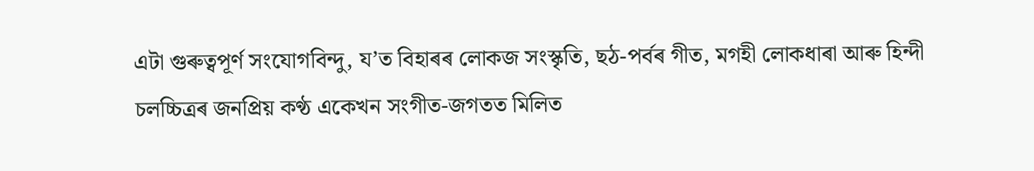এটা গুৰুত্বপূৰ্ণ সংযোগবিন্দু, য’ত বিহাৰৰ লোকজ সংস্কৃতি, ছঠ-পৰ্বৰ গীত, মগহী লোকধাৰা আৰু হিন্দী চলচ্চিত্ৰৰ জনপ্ৰিয় কণ্ঠ একেখন সংগীত-জগতত মিলিত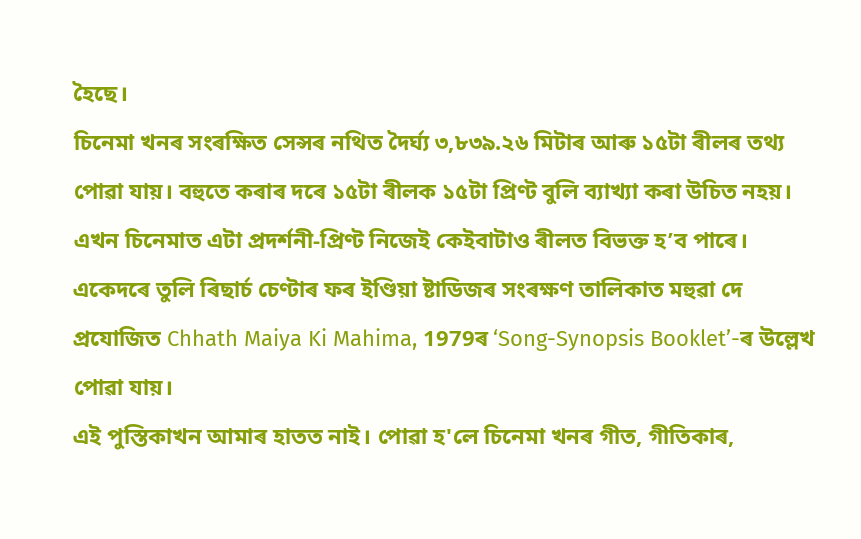হৈছে।
চিনেমা খনৰ সংৰক্ষিত সেন্সৰ নথিত দৈৰ্ঘ্য ৩,৮৩৯.২৬ মিটাৰ আৰু ১৫টা ৰীলৰ তথ্য পোৱা যায়। বহুতে কৰাৰ দৰে ১৫টা ৰীলক ১৫টা প্ৰিণ্ট বুলি ব্যাখ্যা কৰা উচিত নহয়। এখন চিনেমাত এটা প্ৰদৰ্শনী-প্ৰিণ্ট নিজেই কেইবাটাও ৰীলত বিভক্ত হ’ব পাৰে।
একেদৰে তুলি ৰিছাৰ্চ চেণ্টাৰ ফৰ ইণ্ডিয়া ষ্টাডিজৰ সংৰক্ষণ তালিকাত মহুৱা দে প্ৰযোজিত Chhath Maiya Ki Mahima, 1979ৰ ‘Song-Synopsis Booklet’-ৰ উল্লেখ পোৱা যায়।
এই পুস্তিকাখন আমাৰ হাতত নাই। পোৱা হ'লে চিনেমা খনৰ গীত, গীতিকাৰ,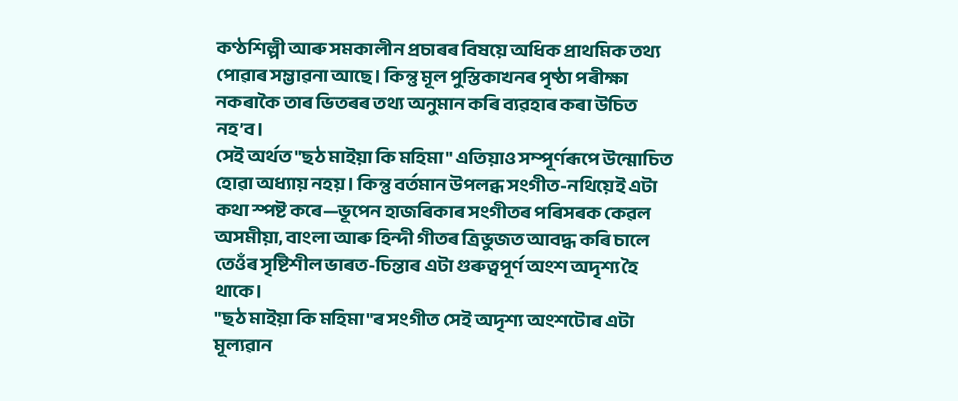কণ্ঠশিল্পী আৰু সমকালীন প্ৰচাৰৰ বিষয়ে অধিক প্ৰাথমিক তথ্য পোৱাৰ সম্ভাৱনা আছে। কিন্তু মূল পুস্তিকাখনৰ পৃষ্ঠা পৰীক্ষা নকৰাকৈ তাৰ ভিতৰৰ তথ্য অনুমান কৰি ব্যৱহাৰ কৰা উচিত নহ’ব।
সেই অৰ্থত "ছঠ মাইয়া কি মহিমা" এতিয়াও সম্পূৰ্ণৰূপে উন্মোচিত হোৱা অধ্যায় নহয়। কিন্তু বৰ্তমান উপলব্ধ সংগীত-নথিয়েই এটা কথা স্পষ্ট কৰে—ভূপেন হাজৰিকাৰ সংগীতৰ পৰিসৰক কেৱল অসমীয়া, বাংলা আৰু হিন্দী গীতৰ ত্ৰিভুজত আবদ্ধ কৰি চালে তেওঁৰ সৃষ্টিশীল ভাৰত-চিন্তাৰ এটা গুৰুত্বপূৰ্ণ অংশ অদৃশ্য হৈ থাকে।
"ছঠ মাইয়া কি মহিমা"ৰ সংগীত সেই অদৃশ্য অংশটোৰ এটা মূল্যৱান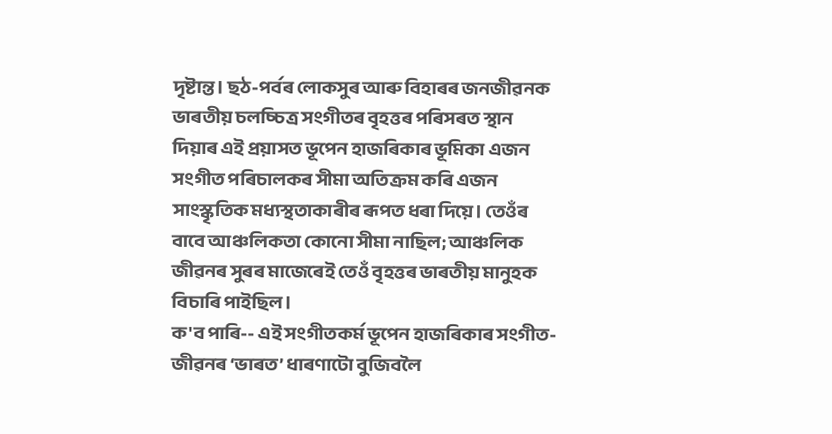দৃষ্টান্ত। ছঠ-পৰ্বৰ লোকসুৰ আৰু বিহাৰৰ জনজীৱনক ভাৰতীয় চলচ্চিত্ৰ সংগীতৰ বৃহত্তৰ পৰিসৰত স্থান দিয়াৰ এই প্ৰয়াসত ভূপেন হাজৰিকাৰ ভূমিকা এজন সংগীত পৰিচালকৰ সীমা অতিক্ৰম কৰি এজন সাংস্কৃতিক মধ্যস্থতাকাৰীৰ ৰূপত ধৰা দিয়ে। তেওঁৰ বাবে আঞ্চলিকতা কোনো সীমা নাছিল; আঞ্চলিক জীৱনৰ সুৰৰ মাজেৰেই তেওঁ বৃহত্তৰ ভাৰতীয় মানুহক বিচাৰি পাইছিল।
ক'ব পাৰি-- এই সংগীতকৰ্ম ভূপেন হাজৰিকাৰ সংগীত-জীৱনৰ ‘ভাৰত’ ধাৰণাটো বুজিবলৈ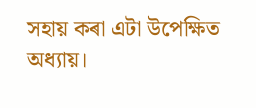সহায় কৰা এটা উপেক্ষিত অধ্যায়।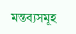মন্তব্যসমূহ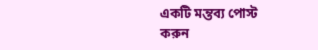একটি মন্তব্য পোস্ট করুন